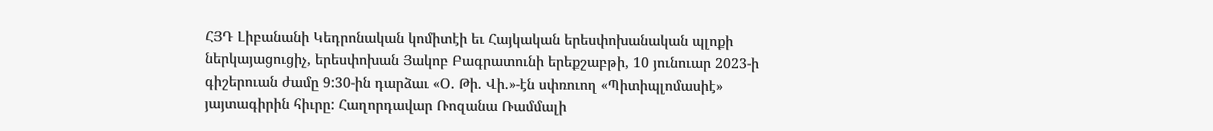ՀՅԴ Լիբանանի Կեդրոնական կոմիտէի եւ Հայկական երեսփոխանական պլոքի ներկայացուցիչ, երեսփոխան Յակոբ Բագրատունի երեքշաբթի, 10 յունուար 2023-ի գիշերուան ժամը 9:30-ին դարձաւ «Օ. Թի. Վի.»-էն սփռուող «Պիտիպլոմասիէ» յայտագիրին հիւրը: Հաղորդավար Ռոզանա Ռամմալի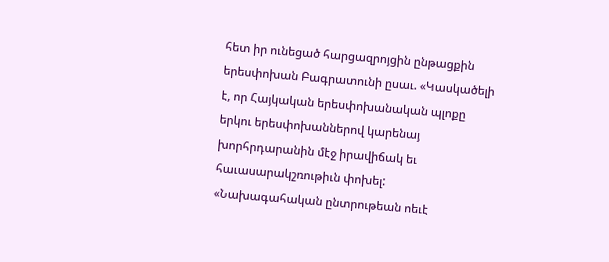հետ իր ունեցած հարցազրոյցին ընթացքին երեսփոխան Բագրատունի ըսաւ. «Կասկածելի է, որ Հայկական երեսփոխանական պլոքը երկու երեսփոխաններով կարենայ խորհրդարանին մէջ իրավիճակ եւ հաւասարակշռութիւն փոխել:
«Նախագահական ընտրութեան ոեւէ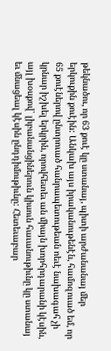թեկնածու, որ 63 քուէ կը ստանայ, պիտի արժանանայ մեր երկուքին քուէին: Անկախ այս իրականութենէն, համոզուած եմ, որ 65 քուէներով ընտրուած հանրապետութեան ոեւէ նախագահ չի կրնար իշխել երկրին, որովհետեւ ան միայն խորհրդարանի կէսին, այլ խօսքով` լիբանանցիներուն կիսուն հաւանութիւնը կը ստանայ եւ մնացեալ կէսին ընդդիմութիւնը: Հետեւաբար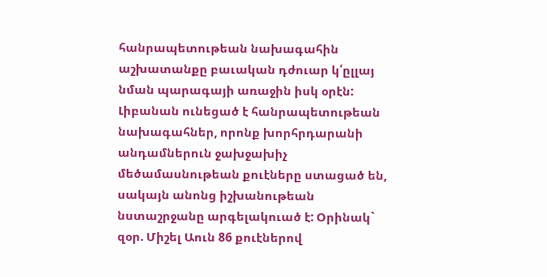հանրապետութեան նախագահին աշխատանքը բաւական դժուար կ՛ըլլայ նման պարագայի առաջին իսկ օրէն: Լիբանան ունեցած է հանրապետութեան նախագահներ, որոնք խորհրդարանի անդամներուն ջախջախիչ մեծամասնութեան քուէները ստացած են, սակայն անոնց իշխանութեան նստաշրջանը արգելակուած է: Օրինակ` զօր. Միշել Աուն 86 քուէներով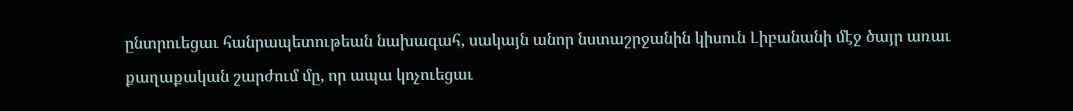ընտրուեցաւ հանրապետութեան նախագահ, սակայն անոր նստաշրջանին կիսուն Լիբանանի մէջ ծայր առաւ քաղաքական շարժում մը, որ ապա կոչուեցաւ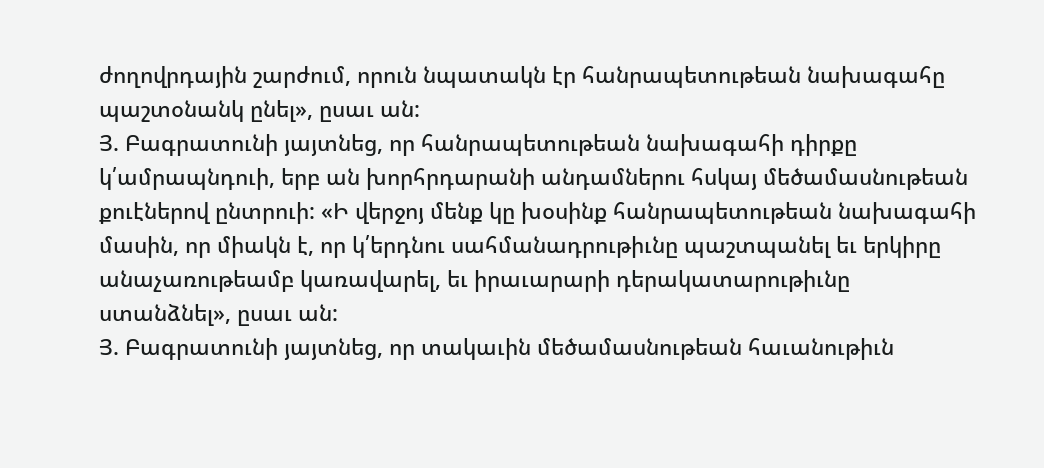ժողովրդային շարժում, որուն նպատակն էր հանրապետութեան նախագահը պաշտօնանկ ընել», ըսաւ ան:
Յ. Բագրատունի յայտնեց, որ հանրապետութեան նախագահի դիրքը կ՛ամրապնդուի, երբ ան խորհրդարանի անդամներու հսկայ մեծամասնութեան քուէներով ընտրուի: «Ի վերջոյ մենք կը խօսինք հանրապետութեան նախագահի մասին, որ միակն է, որ կ՛երդնու սահմանադրութիւնը պաշտպանել եւ երկիրը անաչառութեամբ կառավարել, եւ իրաւարարի դերակատարութիւնը ստանձնել», ըսաւ ան:
Յ. Բագրատունի յայտնեց, որ տակաւին մեծամասնութեան հաւանութիւն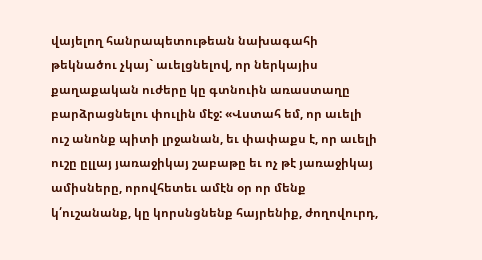վայելող հանրապետութեան նախագահի թեկնածու չկայ` աւելցնելով, որ ներկայիս քաղաքական ուժերը կը գտնուին առաստաղը բարձրացնելու փուլին մէջ: «Վստահ եմ, որ աւելի ուշ անոնք պիտի լրջանան, եւ փափաքս է, որ աւելի ուշը ըլլայ յառաջիկայ շաբաթը եւ ոչ թէ յառաջիկայ ամիսները, որովհետեւ ամէն օր որ մենք կ՛ուշանանք, կը կորսնցնենք հայրենիք, ժողովուրդ,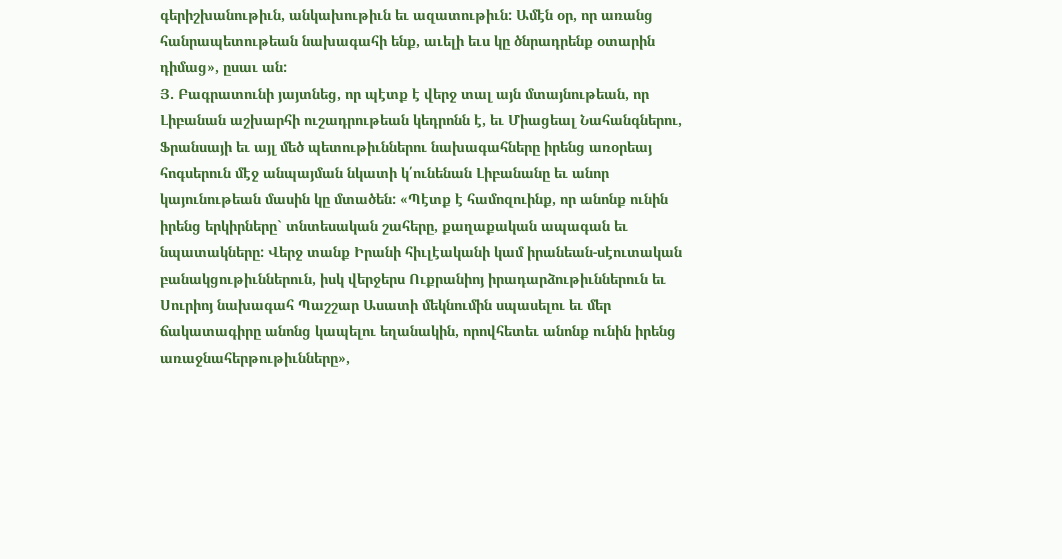գերիշխանութիւն, անկախութիւն եւ ազատութիւն: Ամէն օր, որ առանց հանրապետութեան նախագահի ենք, աւելի եւս կը ծնրադրենք օտարին դիմաց», ըսաւ ան:
Յ. Բագրատունի յայտնեց, որ պէտք է վերջ տալ այն մտայնութեան, որ Լիբանան աշխարհի ուշադրութեան կեդրոնն է, եւ Միացեալ Նահանգներու, Ֆրանսայի եւ այլ մեծ պետութիւններու նախագահները իրենց առօրեայ հոգսերուն մէջ անպայման նկատի կ՛ունենան Լիբանանը եւ անոր կայունութեան մասին կը մտածեն: «Պէտք է համոզուինք, որ անոնք ունին իրենց երկիրները` տնտեսական շահերը, քաղաքական ապագան եւ նպատակները: Վերջ տանք Իրանի հիւլէականի կամ իրանեան-սէուտական բանակցութիւններուն, իսկ վերջերս Ուքրանիոյ իրադարձութիւններուն եւ Սուրիոյ նախագահ Պաշշար Ասատի մեկնումին սպասելու եւ մեր ճակատագիրը անոնց կապելու եղանակին, որովհետեւ անոնք ունին իրենց առաջնահերթութիւնները»,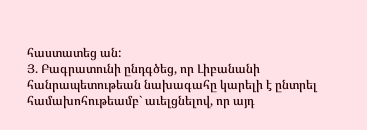հաստատեց ան:
Յ. Բագրատունի ընդգծեց, որ Լիբանանի հանրապետութեան նախագահը կարելի է ընտրել համախոհութեամբ` աւելցնելով, որ այդ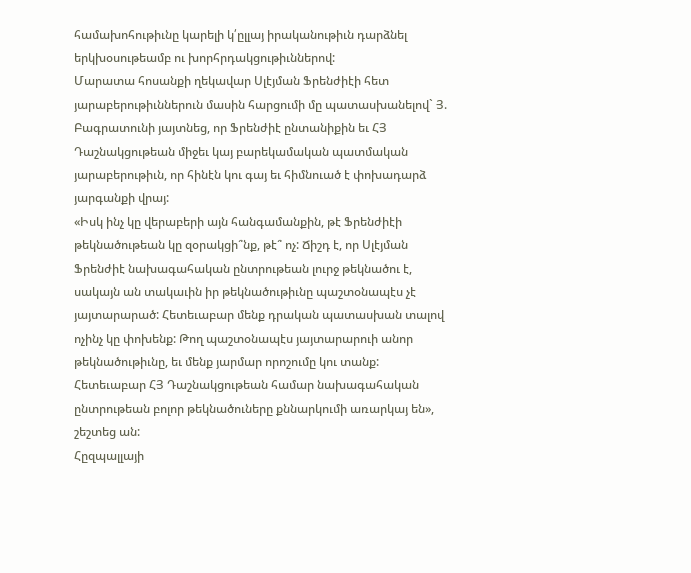համախոհութիւնը կարելի կ՛ըլլայ իրականութիւն դարձնել երկխօսութեամբ ու խորհրդակցութիւններով:
Մարատա հոսանքի ղեկավար Սլէյման Ֆրենժիէի հետ յարաբերութիւններուն մասին հարցումի մը պատասխանելով` Յ. Բագրատունի յայտնեց, որ Ֆրենժիէ ընտանիքին եւ ՀՅ Դաշնակցութեան միջեւ կայ բարեկամական պատմական յարաբերութիւն, որ հինէն կու գայ եւ հիմնուած է փոխադարձ յարգանքի վրայ:
«Իսկ ինչ կը վերաբերի այն հանգամանքին, թէ Ֆրենժիէի թեկնածութեան կը զօրակցի՞նք, թէ՞ ոչ: Ճիշդ է, որ Սլէյման Ֆրենժիէ նախագահական ընտրութեան լուրջ թեկնածու է, սակայն ան տակաւին իր թեկնածութիւնը պաշտօնապէս չէ յայտարարած: Հետեւաբար մենք դրական պատասխան տալով ոչինչ կը փոխենք: Թող պաշտօնապէս յայտարարուի անոր թեկնածութիւնը, եւ մենք յարմար որոշումը կու տանք: Հետեւաբար ՀՅ Դաշնակցութեան համար նախագահական ընտրութեան բոլոր թեկնածուները քննարկումի առարկայ են», շեշտեց ան:
Հըզպալլայի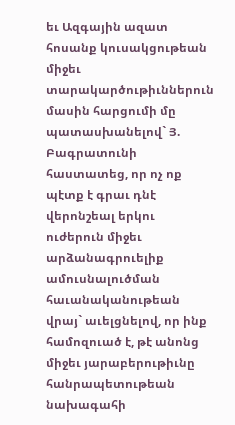եւ Ազգային ազատ հոսանք կուսակցութեան միջեւ տարակարծութիւններուն մասին հարցումի մը պատասխանելով` Յ. Բագրատունի հաստատեց, որ ոչ ոք պէտք է գրաւ դնէ վերոնշեալ երկու ուժերուն միջեւ արձանագրուելիք ամուսնալուծման հաւանականութեան վրայ` աւելցնելով, որ ինք համոզուած է, թէ անոնց միջեւ յարաբերութիւնը հանրապետութեան նախագահի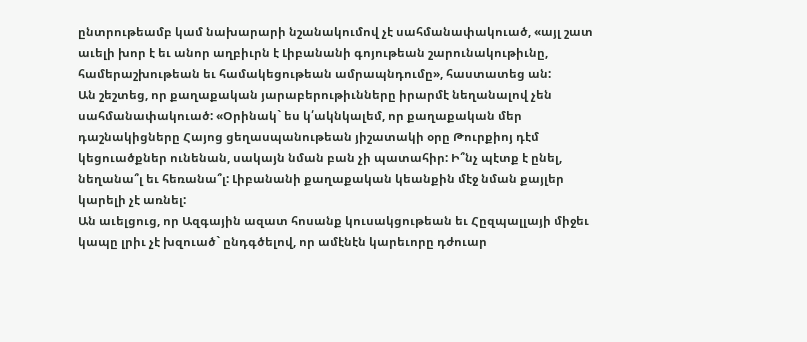ընտրութեամբ կամ նախարարի նշանակումով չէ սահմանափակուած, «այլ շատ աւելի խոր է եւ անոր աղբիւրն է Լիբանանի գոյութեան շարունակութիւնը, համերաշխութեան եւ համակեցութեան ամրապնդումը», հաստատեց ան:
Ան շեշտեց, որ քաղաքական յարաբերութիւնները իրարմէ նեղանալով չեն սահմանափակուած: «Օրինակ` ես կ՛ակնկալեմ, որ քաղաքական մեր դաշնակիցները Հայոց ցեղասպանութեան յիշատակի օրը Թուրքիոյ դէմ կեցուածքներ ունենան, սակայն նման բան չի պատահիր: Ի՞նչ պէտք է ընել, նեղանա՞լ եւ հեռանա՞լ: Լիբանանի քաղաքական կեանքին մէջ նման քայլեր կարելի չէ առնել:
Ան աւելցուց, որ Ազգային ազատ հոսանք կուսակցութեան եւ Հըզպալլայի միջեւ կապը լրիւ չէ խզուած` ընդգծելով, որ ամէնէն կարեւորը դժուար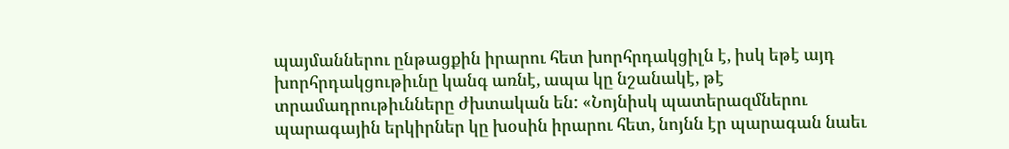պայմաններու ընթացքին իրարու հետ խորհրդակցիլն է, իսկ եթէ այդ խորհրդակցութիւնը կանգ առնէ, ապա կը նշանակէ, թէ տրամադրութիւնները ժխտական են: «Նոյնիսկ պատերազմներու պարագային երկիրներ կը խօսին իրարու հետ, նոյնն էր պարագան նաեւ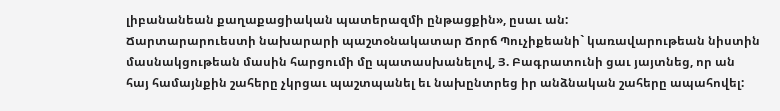լիբանանեան քաղաքացիական պատերազմի ընթացքին», ըսաւ ան:
Ճարտարարուեստի նախարարի պաշտօնակատար Ճորճ Պուչիքեանի` կառավարութեան նիստին մասնակցութեան մասին հարցումի մը պատասխանելով, Յ. Բագրատունի ցաւ յայտնեց, որ ան հայ համայնքին շահերը չկրցաւ պաշտպանել եւ նախընտրեց իր անձնական շահերը ապահովել: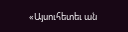«Այսուհետեւ ան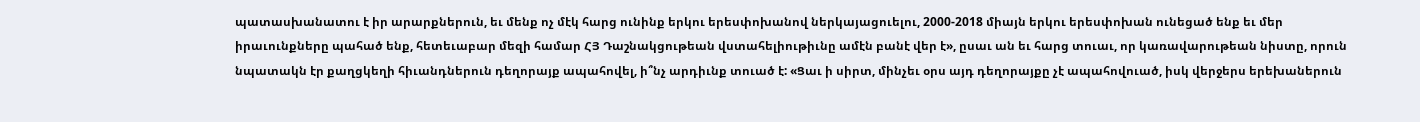պատասխանատու է իր արարքներուն, եւ մենք ոչ մէկ հարց ունինք երկու երեսփոխանով ներկայացուելու, 2000-2018 միայն երկու երեսփոխան ունեցած ենք եւ մեր իրաւունքները պահած ենք, հետեւաբար մեզի համար ՀՅ Դաշնակցութեան վստահելիութիւնը ամէն բանէ վեր է», ըսաւ ան եւ հարց տուաւ, որ կառավարութեան նիստը, որուն նպատակն էր քաղցկեղի հիւանդներուն դեղորայք ապահովել, ի՞նչ արդիւնք տուած է: «Ցաւ ի սիրտ, մինչեւ օրս այդ դեղորայքը չէ ապահովուած, իսկ վերջերս երեխաներուն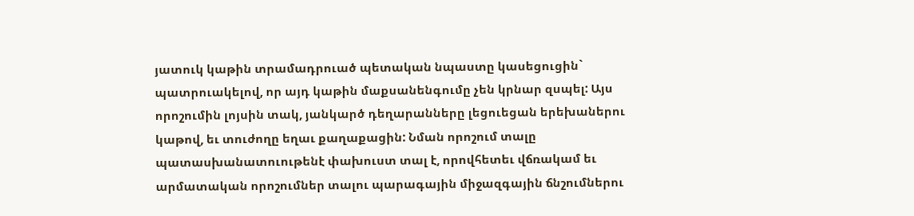յատուկ կաթին տրամադրուած պետական նպաստը կասեցուցին` պատրուակելով, որ այդ կաթին մաքսանենգումը չեն կրնար զսպել: Այս որոշումին լոյսին տակ, յանկարծ դեղարանները լեցուեցան երեխաներու կաթով, եւ տուժողը եղաւ քաղաքացին: Նման որոշում տալը պատասխանատուութենէ փախուստ տալ է, որովհետեւ վճռակամ եւ արմատական որոշումներ տալու պարագային միջազգային ճնշումներու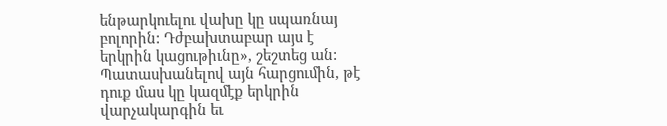ենթարկուելու վախը կը սպառնայ բոլորին: Դժբախտաբար այս է երկրին կացութիւնը», շեշտեց ան:
Պատասխանելով այն հարցումին, թէ դուք մաս կը կազմէք երկրին վարչակարգին եւ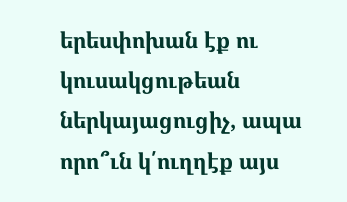երեսփոխան էք ու կուսակցութեան ներկայացուցիչ, ապա որո՞ւն կ՛ուղղէք այս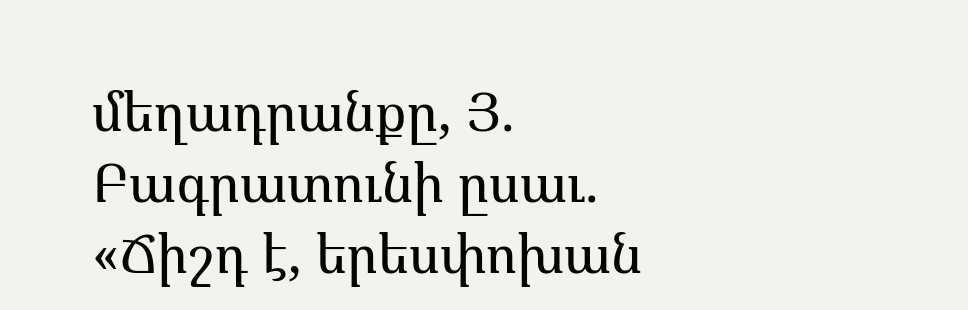մեղադրանքը, Յ. Բագրատունի ըսաւ. «Ճիշդ է, երեսփոխան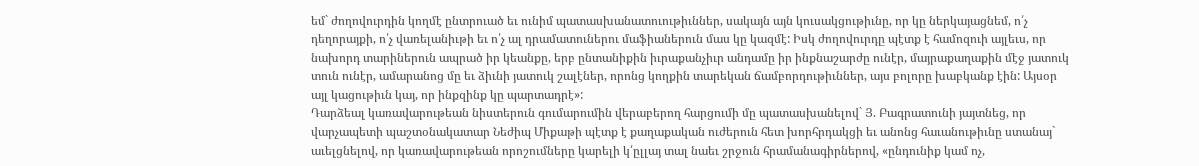եմ` ժողովուրդին կողմէ ընտրուած եւ ունիմ պատասխանատուութիւններ, սակայն այն կուսակցութիւնը, որ կը ներկայացնեմ, ո՛չ դեղորայքի, ո՛չ վառելանիւթի եւ ո՛չ ալ դրամատուներու մաֆիաներուն մաս կը կազմէ: Իսկ ժողովուրդը պէտք է համոզուի այլեւս, որ նախորդ տարիներուն ապրած իր կեանքը, երբ ընտանիքին իւրաքանչիւր անդամը իր ինքնաշարժը ունէր, մայրաքաղաքին մէջ յատուկ տուն ունէր, ամարանոց մը եւ ձիւնի յատուկ շալէներ, որոնց կողքին տարեկան ճամբորդութիւններ, այս բոլորը խաբկանք էին: Այսօր այլ կացութիւն կայ, որ ինքզինք կը պարտադրէ»:
Դարձեալ կառավարութեան նիստերուն գումարումին վերաբերող հարցումի մը պատասխանելով` Յ. Բագրատունի յայտնեց, որ վարչապետի պաշտօնակատար Նեժիպ Միքաթի պէտք է քաղաքական ուժերուն հետ խորհրդակցի եւ անոնց հաւանութիւնը ստանայ` աւելցնելով, որ կառավարութեան որոշումները կարելի կ՛ըլլայ տալ նաեւ շրջուն հրամանագիրներով, «ընդունիք կամ ոչ,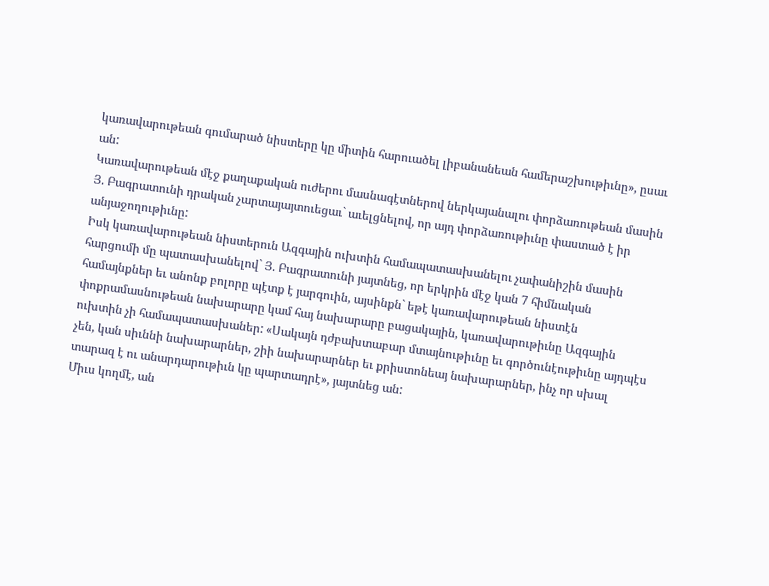կառավարութեան գումարած նիստերը կը միտին հարուածել լիբանանեան համերաշխութիւնը», ըսաւ ան:
Կառավարութեան մէջ քաղաքական ուժերու մասնագէտներով ներկայանալու փորձառութեան մասին Յ. Բագրատունի դրական չարտայայտուեցաւ` աւելցնելով, որ այդ փորձառութիւնը փաստած է իր անյաջողութիւնը:
Իսկ կառավարութեան նիստերուն Ազգային ուխտին համապատասխանելու չափանիշին մասին հարցումի մը պատասխանելով` Յ. Բագրատունի յայտնեց, որ երկրին մէջ կան 7 հիմնական համայնքներ եւ անոնք բոլորը պէտք է յարգուին, այսինքն` եթէ կառավարութեան նիստէն փոքրամասնութեան նախարարը կամ հայ նախարարը բացակային, կառավարութիւնը Ազգային ուխտին չի համապատասխաներ: «Սակայն դժբախտաբար մտայնութիւնը եւ գործունէութիւնը այդպէս չեն, կան սիւննի նախարարներ, շիի նախարարներ եւ քրիստոնեայ նախարարներ, ինչ որ սխալ տարազ է ու անարդարութիւն կը պարտադրէ», յայտնեց ան:
Միւս կողմէ, ան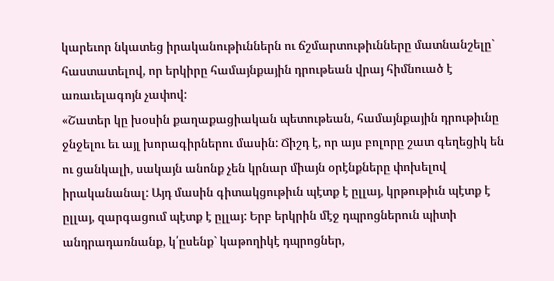կարեւոր նկատեց իրականութիւններն ու ճշմարտութիւնները մատնանշելը` հաստատելով, որ երկիրը համայնքային դրութեան վրայ հիմնուած է առաւելագոյն չափով:
«Շատեր կը խօսին քաղաքացիական պետութեան, համայնքային դրութիւնը ջնջելու եւ այլ խորագիրներու մասին: Ճիշդ է, որ այս բոլորը շատ գեղեցիկ են ու ցանկալի, սակայն անոնք չեն կրնար միայն օրէնքները փոխելով իրականանալ: Այդ մասին գիտակցութիւն պէտք է ըլլայ, կրթութիւն պէտք է ըլլայ, զարգացում պէտք է ըլլայ: Երբ երկրին մէջ դպրոցներուն պիտի անդրադառնանք, կ՛ըսենք` կաթողիկէ դպրոցներ,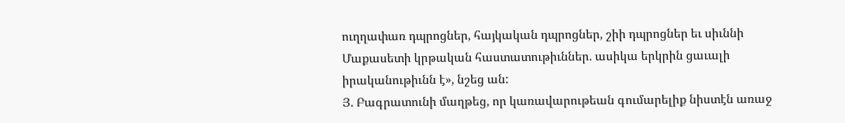ուղղափառ դպրոցներ, հայկական դպրոցներ, շիի դպրոցներ եւ սիւննի Մաքասետի կրթական հաստատութիւններ. ասիկա երկրին ցաւալի իրականութիւնն է», նշեց ան:
Յ. Բագրատունի մաղթեց, որ կառավարութեան գումարելիք նիստէն առաջ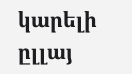կարելի ըլլայ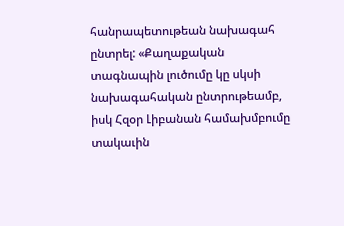հանրապետութեան նախագահ ընտրել: «Քաղաքական տագնապին լուծումը կը սկսի նախագահական ընտրութեամբ, իսկ Հզօր Լիբանան համախմբումը տակաւին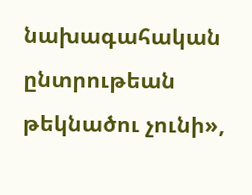նախագահական ընտրութեան թեկնածու չունի»,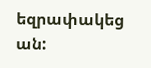եզրափակեց ան: